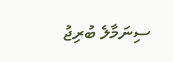ސިނަމާލެ ބުރިޖު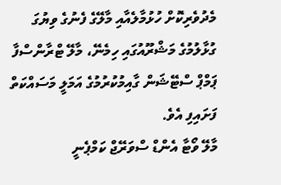މެދުވެރިކޮށް ހުޅުމާލެއާއި މާލޭގެ ފެނުގެ ވިޔުގަ ގުޅާލުމުގެ މަޝްރޫއުގައި ހިމެނޭ، މާލޭ ޓްރާންސްފާ ޕަމްޕް ސްޓޭޝަން ގާއިމުކުރުމުގެ އަމަލީ މަސައްކަތް ފަށައިފި އެވެ.
މާލޭ ވޯޓާ އެންޑް ސްވަރޭޖް ކަމްޕެނީ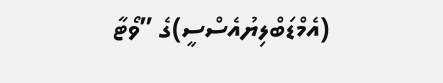(އެމްޑަބްލިޔުއެސްސީ)ގެ ”ވޯޓާ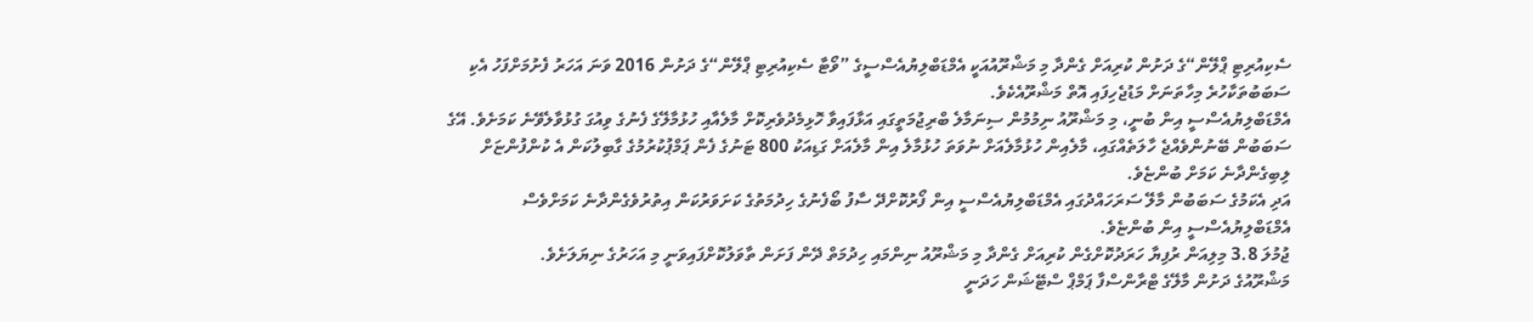ސެކިއުރިޓި ޕްލޭން“ގެ ދަށުން ކުރިއަށް ގެންދާ މި މަޝްރޫއުއަކީ އެމްޑަބްލިޔުއެސްސީގެ ”ވޯޓާ ސެކިއުރިޓި ޕްލޭން“ގެ ދަށުން 2016 ވަނަ އަހަރު ފެށުމަށްފަހު އެކި ސަބަބުތަކާހުރެ މިހާތަނަށް މަޑުޖެހިފައި އޮތް މަޝްރޫއެކެވެ.
އެމްޑަބްލިޔުއެސްސީ އިން ބުނީ، މި މަޝްރޫއު ނިމުމުން ސިނަމާލެ ބްރިޖުމަތީގައި އަޅާފައިވާ ހޮޅިމެދުވެރިކޮށް މާލެއާއި ހުޅުމާލޭގެ ފެނުގެ ވިއުގަ ގުޅުވާލެވޭނެ ކަމަށެވެ. އޭގެ ސަބަބުން ބޭނުންވެއްޖެ ހާލަތެއްގައި، މާލެއިން ހުޅުމާލެއަށް ނުވަތަ ހުޅުމާލެ އިން މާލެއަށް ގަޑިއަކު 800 ޓަނުގެ ފެން ޕަމްޕުކުރުމުގެ ގާބިލުކަން އެ ކުންފުންޏަށް ލިބިގެންދާނެ ކަމަށް ބުންޏެވެ.
އަދި އެކަމުގެ ސަބަބުން މާލޭ ސަރަހައްދުގައި އެމްޑަބްލިޔުއެސްސީ އިން ފޯރުކޮށްދޭ ސާފު ބޯފެނުގެ ހިދުމަތުގެ ކަށަވަރުކަން އިތުރުވެގެންދާނެ ކަމަށްވެސް އެމްޑަބްލިޔުއެސްސީ އިން ބުންޏެވެ.
ޖުމުލަ 3.8 މިލިއަން ރުފިޔާ ހަރަދުކޮށްގެން ކުރިއަށް ގެންދާ މި މަޝްރޫއު ނިންމައި ހިދުމަތް ދޭން ފަށަން ތާވަލުކޮށްފައިވަނީ މި އަހަރުގެ ނިޔަލަށެވެ.
މަޝްރޫއުގެ ދަށުން މާލޭގެ ޓްރާންސްފާ ޕަމްޕް ސްޓޭޝަން ހަދަނީ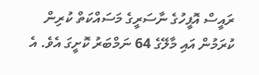ރައީސް އޮފީހުގެ ނާސަރީގެ މަސައްކަތް ކުރިން ކުރަމުން އައި މާލޭގެ 64 ނަމްބަރު ކޮށީގަ އެވެ. އެ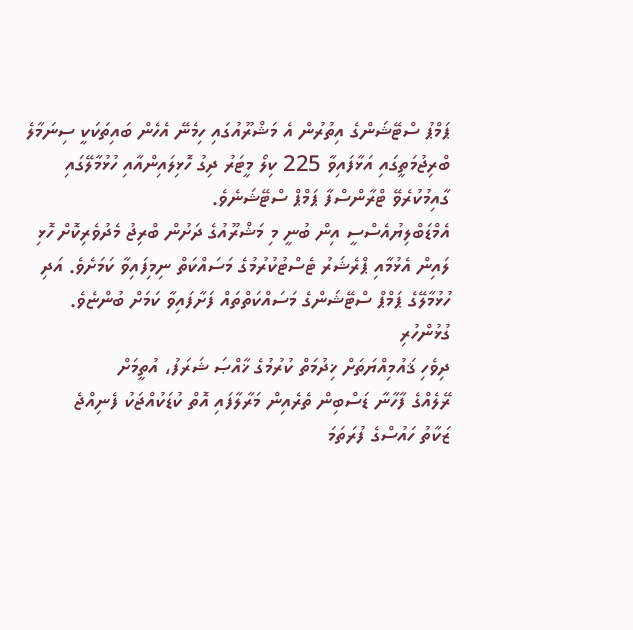ޕަމްޕު ސްޓޭޝަންގެ އިތުރުން އެ މަޝްރޫއުގައި ހިމެނޭ އެހެން ބައިތަކަކީ ސިނަމާލެ ބްރިޖުމަތީގައި އަޅާފައިވާ 225 ކިލޯ މީޓަރު ދިގު ހޮޅިލައިންއާއި ހުޅުމާލޭގައި ގާއިމުކުރެވޭ ޓްރާންސްފާ ޕަމްޕް ސްޓޭޝަނެވެ.
އެމްޑަބްލިޔުއެސްސީ އިން ބުނީ މި މަޝްރޫއުގެ ދަށުން ބްރިޖު މެދުވެރިކޮށް ހޮޅި ލައިން އެޅުމާއި ޕްރެޝަރު ޓެސްޓުކުރުމުގެ މަސައްކަތް ނިމިފައިވާ ކަމަށެވެ. އަދި ހުޅުމާލޭގެ ޕަމްޕް ސްޓޭޝަންގެ މަސައްކަތްތައް ފަށާފައިވާ ކަމަށް ބުންޏެވެ.
ގުޅުންހުރި
ދިވެހި ޤައުމިއްޔަތަށް ޚިދުމަތް ކުރުމުގެ ޚާއްޞަ ޝަރަފު، އުތީމަށް
ރޭލެއްގެ ފާހާނާ ޑަސްބިން ތެރެއިން މަރާލާފައި އޮތް ކުޑަކުއްޖަކު ފެނިއްޖެ
ޒަކާތު ހައުސްގެ ފުރަތަމަ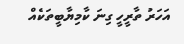އަހަރު ތާރީހީ ގިނަ ކާމިޔާބީތަކެއް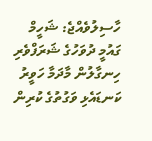ހާސިލުވެއްޖެ: ޝަހީމް
ގައުމީ ދުވަހުގެ ޝަރަފްވެރި ހިނގާލުން މާދަމާ ހަވީރު
ކަނޑައެޅި ވަގުތުގެ ކުރިން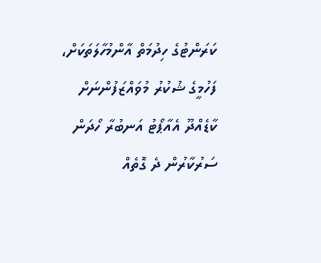ކަރަންޓުގެ ހިދުމަތް އާންމުހާލަތަކަށް، ފަހުމީގެ ޝުކުރު މުވައްޒަފުންނަށް
ކާޑެއްދޫ އެއާޕޯޓު އަނބުރާ ހޯދަން ސަރުކާރުން ދެ ގޮތެއް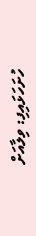ހުށަހަޅައިފި: ވިލާއަށް